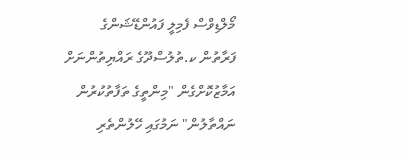މޯލްޑިވްސް ފެމިލީ ފައުންޑޭޝަންގެ ފަރާތުން ކ.ތުލުސްދޫގެ ރައްޔިތުންނަށް އަމާޒުކޮށްގެން "މިންތީގެ ތަފާތުކުރުން ނައްތާލުން" ނަމުގައި ހޭލުންތެރި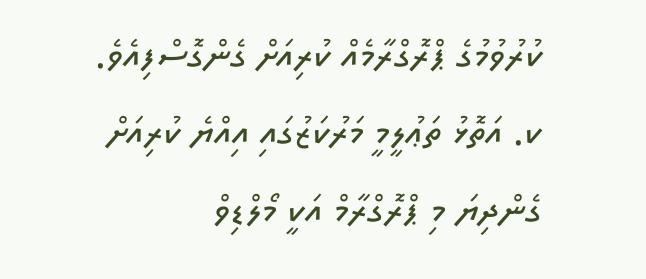ކުރުވުމުގެ ޕްރޮގްރާމެއް ކުރިއަށް ގެންގޮސްފިއެވެ.
ކ. އަތޮޅު ތަޢުލީމީ މަރުކަޒުގައި އިއްޔެ ކުރިއަށް ގެންދިޔަ މި ޕްރޮގްރާމް އަކީ މޯލްޑިވް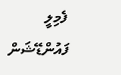ފެމިލީ ފައުންޑޭޝަން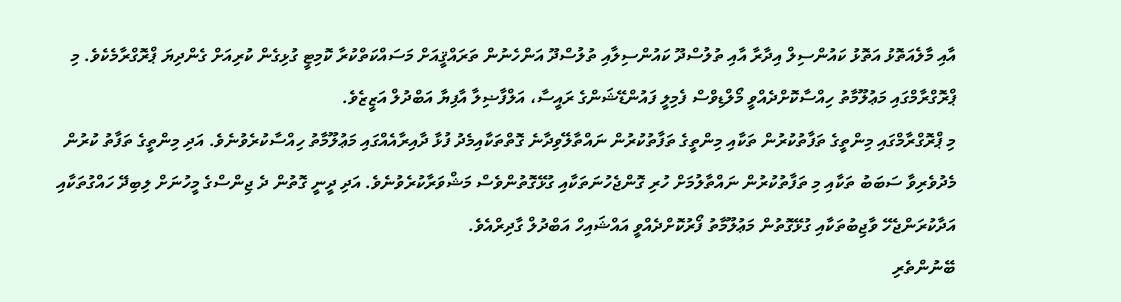އާއި މާލެއަތޮޅު އަތޮޅު ކައުންސިލް އިދާރާ އާއި ތުލުސްދޫ ކައުންސިލާއި ތުލުސްދޫ އަންހެނުން ތަރައްޤީއަށް މަސައްކަތްކުރާ ކޮމިޓީ ގުޅިގެން ކުރިއަށް ގެންދިޔަ ޕްރޮގްރާމެކެވެ. މި ޕްރޮގްރާމްގައި މަޢުލޫމާތު ހިއްސާކޮށްދެއްވީ މޯލްޑިވްސް ފެމިލީ ފައުންޑޭޝަންގެ ރައީސާ، އަލްފާޟިލާ އާފިޔާ އަބްދުލް އަޒީޒެވެ.
މި ޕްރޮގްރާމްގައި މިންތީގެ ތަފާތުކުރުން ތަކާއި މިންތީގެ ތަފާތުކުރުން ނައްތާލޭވިދާނެ ގޮތްތަކާއިމެދު ފުޅާ ދާއިރާއެއްގައި މަޢުލޫމާތު ހިއްސާކުރެވުނެވެ. އަދި މިންތީގެ ތަފާތު ކުރުން މެދުވެރިވާ ސަބަބު ތަކާއި މި ތަފާތުކުރުން ނައްތާލުމަށް ހުރި ގޮންޖެހުނަތަކާއި ގުޅޭގޮތުންވެސް މަޝްވަރާކުރެވުނެވެ. އަދި ދީނީ ގޮތުން ދެ ޖިންސްގެ މީހުނަށް ލިބިދޭ ހައްގުތަކާއި އަދާކުރަންޖެހޭ ވާޖިބުތަކާއި ގުޅޭގޮތުން މަޢުލޫމާތު ފޯރުކޮށްދެއްވީ އައްޝައިހް އަބްދުލް ގާދިރްއެވެ.
ބޭނުންތެރި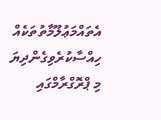އެތައްމަޢުލޫމާތުތަކެއް ހިއްސާކުރެވިގެންދިޔަ މި ޕްރޮގްރާމްގައި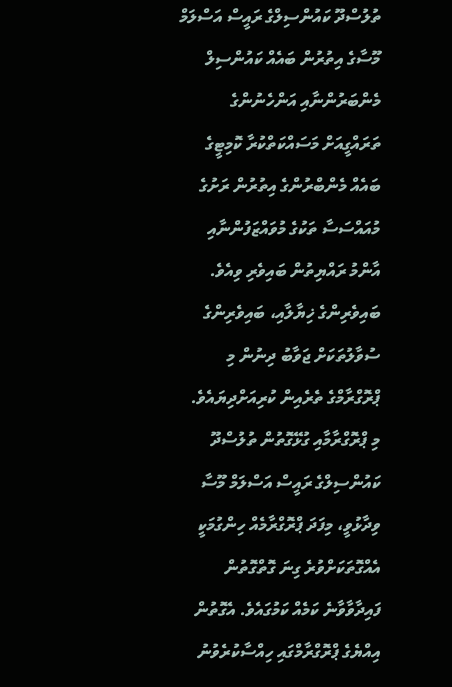ތުލުސްދޫ ކައުންސިލްގެ ރައީސް އަސްލަމް މޫސާގެ އިތުރުން ބައެއް ކައުންސިލް މެންބަރުންނާއި އަންހެނުންގެ ތަރައްގީއަށް މަސައްކަތްކުރާ ކޮމިޓީގެ ބައެއް މެންބްރުންގެ އިތުރުން ރަށުގެ މުއައްސަސާ ތަކުގެ މުވައްޒަފުންނާއި އާންމު ރައްޔިތުން ބައިވެރި ވިއެވެ. ބައިވެރިންގެ ޚިޔާލާއި، ބައިވެރިންގެ ސުވާލުތަކަށް ޖަވާބު ދިނުން މި ޕްރޮގްރާމްގެ ތެރެއިން ކުރިއަށްދިޔައެވެ.
މި ޕްރޮގްރާމާއި ގުޅޭގޮތުން ތުލުސްދޫ ކައުންސިލްގެ ރައީސް އަސްލަމް މޫސާ ވިދާޅުވީ، މިފަދަ ޕްރޮގްރާމެއް ހިންގުމަކީ އެއްގޮތަކަށްވުރެ ގިނަ ގޮތްގޮތުން ފައިދާވާވާނެ ކަމެއް ކަމުގައެވެ. އެގޮތުން އިއްޔެގެ ޕްރޮގްރާމްގައި ހިއްސާކުރެވުނު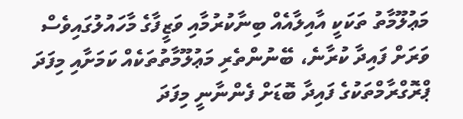މަޢުލޫމާތު ތަކަކީ އާއިލާއެއް ބިނާކުރުމާއި ވަޒީފާގެ މާހައުލުގައިވެސް ވަރަށް ފައިދާ ކުރާނެ، ބޭނުންތެރި މަޢުލޫމާތުތަކެއް ކަމަށާއި މިފަދަ ޕްރޮގްރާމްތަކުގެ ފައިދާ ބޮޑަށް ފެންނާނީ މިފަދަ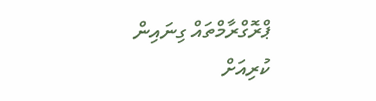ޕްރޮގްރާމްތައް ގިނައިން ކުރިއަށް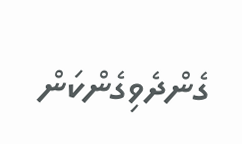ގެންދެވިގެންކަން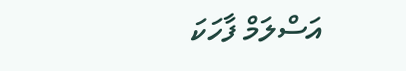އަސްލަމް ފާހަކަ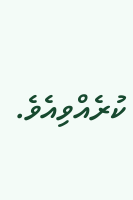ކުރެއްވިއެވެ.